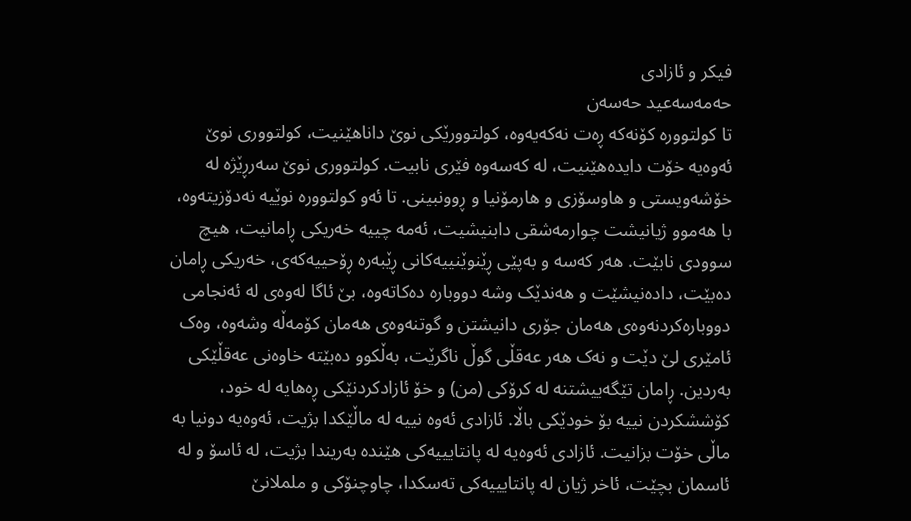فیکر و ئازادی
حەمەسەعید حەسەن
تا کولتوورە کۆنەکە ڕەت نەکەیەوە، کولتوورێکی نوێ داناهێنیت، کولتووری نوێ ئەوەیە خۆت دایدەهێنیت، لە کەسەوە فێری نابیت. کولتووری نوێ سەرڕێژە لە خۆشەویستی و هاوسۆزی و هارمۆنیا و ڕوونبینی. تا ئەو کولتوورە نوێیە نەدۆزیتەوە، با هەموو ژیانیشت چوارمەشقی دابنیشیت، ئەمە چییە خەریکی ڕامانیت، هیچ سوودی نابێت. هەر کەسە و بەپێی ڕێنوێنییەکانی ڕێبەرە ڕۆحییەکەی، خەریکی ڕامان دەبێت، دادەنیشێت و هەندێک وشە دووبارە دەکاتەوە، بێ ئاگا لەوەی لە ئەنجامی دووبارەکردنەوەی هەمان جۆری دانیشتن و گوتنەوەی هەمان کۆمەڵە وشەوە، وەک ئامێری لێ دێت و نەک هەر عەقڵی گوڵ ناگرێت، بەڵکوو دەبێتە خاوەنی عەقڵێکی بەردین. ڕامان تێگەییشتنە لە کرۆکی (من) و خۆ ئازادکردنێکی ڕەهایە لە خود، کۆششکردن نییە بۆ خودێکی باڵا. ئازادی ئەوە نییە لە ماڵێکدا بژیت، ئەوەیە دونیا بە ماڵی خۆت بزانیت. ئازادی ئەوەیە لە پانتایییەکی هێندە بەریندا بژیت، لە ئاسۆ و لە ئاسمان بچێت، ئاخر ژیان لە پانتایییەکی تەسکدا، چاوچنۆکی و ململانێ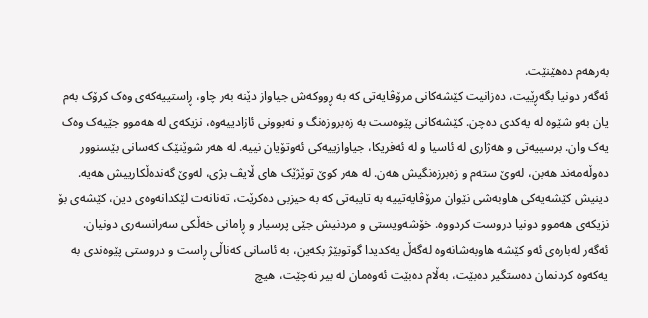بەرهەم دەهێنێت.
ئەگەر دونیا بگەڕێیت، دەزانیت کێشەکانی مرۆڤایەتی کە بە ڕووکەش جیاواز دێنە بەر چاو، ڕاستییەکەی وەک کرۆک بەم یان بەو شێوە لە یەکدی دەچن. کێشەکانی پێوەست بە زەبروزەنگ و نەبوونی ئازادییەوە، نزیکەی لە هەموو جێیەک وەک یەک وان. برسییەتی و هەژاری لە ئاسیا و لە ئەفریکا، جیاوازییەکی ئەوتۆیان نییە. لە هەر شوێنێک کەسانی بێسنوور دەوڵەمەند هەبن، لەوێ ستەم و زەبرزەنگیش هەن. لە هەر کوێ توێژێک های ڵایڤ بژی، لەوێ گەندەڵکارییش هەیە. دینیش کێشەیەکی هاوبەشی نێوان مرۆڤایەتییە بە تایبەتی کە بە حیزبی دەکرێت، تەنانەت لێکدانەوەی دین، کێشەی بۆ نزیکەی هەموو دونیا دروست کردووە. خۆشەویستی و مردنیش جێی پرسیار و ڕامانی خەڵکی سەرانسەری دونیان.
ئەگەر لەبارەی ئەو کێشە هاوبەشانەوە لەگەڵ یەکدیدا گوتوبێژ بکەین، بە ئاسانی کەناڵی ڕاست و دروستی پێوەندی بە یەکەوە کردنمان دەستگیر دەبێت، بەڵام دەبێت ئەوەمان لە بیر نەچێت، هیچ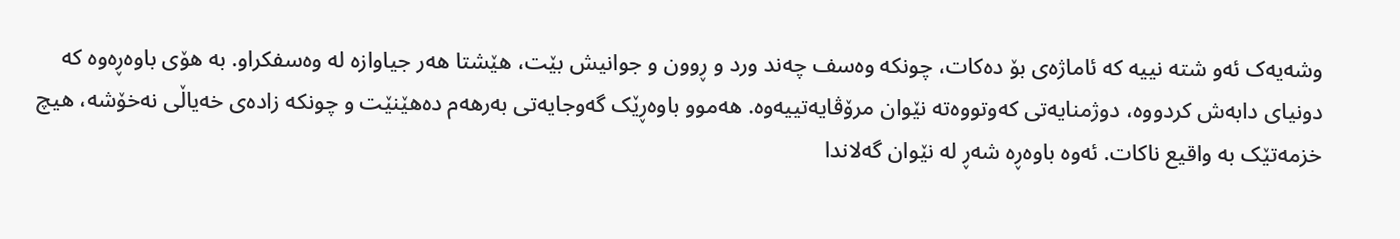وشەیەک ئەو شتە نییە کە ئاماژەی بۆ دەکات، چونکە وەسف چەند ورد و ڕوون و جوانیش بێت، هێشتا هەر جیاوازە لە وەسفکراو. بە هۆی باوەڕەوە کە دونیای دابەش کردووە، دوژمنایەتی کەوتووەتە نێوان مرۆڤایەتییەوە. هەموو باوەڕێک گەوجایەتی بەرهەم دەهێنێت و چونکە زادەی خەیاڵی نەخۆشە، هیچ خزمەتێک بە واقیع ناکات. ئەوە باوەڕە شەڕ لە نێوان گەلاندا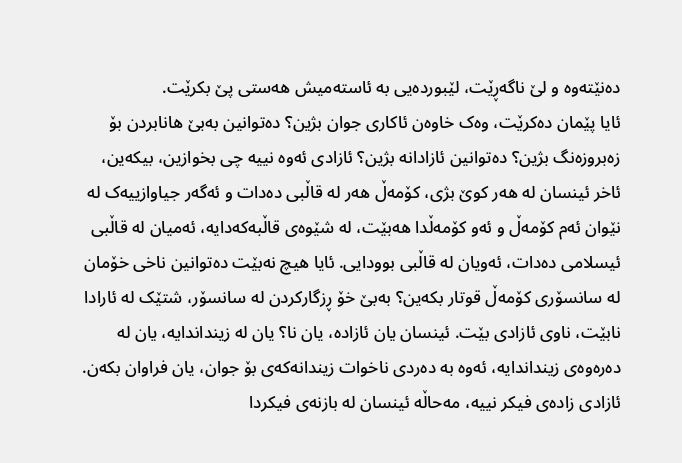دەنێتەوە و لێ ناگەڕێت، لێبوردەیی بە ئاستەمیش هەستی پێ بکرێت.
ئایا پێمان دەکرێت، وەک خاوەن ئاکاری جوان بژین؟ دەتوانین بەبێ هانابردن بۆ زەبروزەنگ بژین؟ دەتوانین ئازادانە بژین؟ ئازادی ئەوە نییە چی بخوازین، بیکەین، ئاخر ئینسان لە هەر کوێ بژی، کۆمەڵ هەر لە قاڵبی دەدات و ئەگەر جیاوازییەک لە نێوان ئەم کۆمەڵ و ئەو کۆمەڵدا هەبێت، لە شێوەی قاڵبەکەدایە، ئەمیان لە قاڵبی ئیسلامی دەدات، ئەویان لە قاڵبی بوودایی. ئایا هیچ نەبێت دەتوانین ناخی خۆمان لە سانسۆری کۆمەڵ قوتار بکەین؟ بەبێ خۆ ڕزگارکردن لە سانسۆر، شتێک لە ئارادا نابێت، ناوی ئازادی بێت. ئینسان یان ئازادە، یان نا؟ یان لە زینداندایە، یان لە دەرەوەی زینداندایە، ئەوە بە دەردی ناخوات زیندانەکەی بۆ جوان، یان فراوان بکەن. ئازادی زادەی فیکر نییە، مەحاڵە ئینسان لە بازنەی فیکردا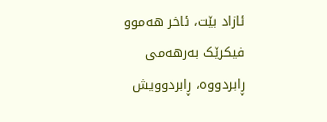ئازاد بێت، ئاخر هەموو فیکرێک بەرهەمی ڕابردووە، ڕابردوویش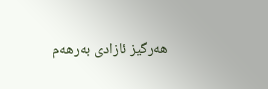هەرگیز ئازادی بەرهەم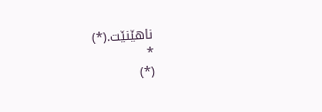ناهێنێت.(*)
*
(*)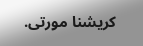کریشنا مورتی.